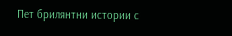Пет брилянтни истории с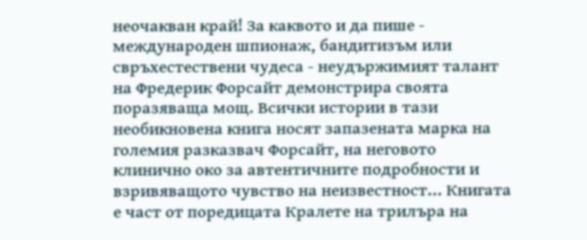неочакван край! За каквото и да пише - международен шпионаж, бандитизъм или свръхестествени чудеса - неудържимият талант на Фредерик Форсайт демонстрира своята поразяваща мощ. Всички истории в тази необикновена книга носят запазената марка на големия разказвач Форсайт, на неговото клинично око за автентичните подробности и взривяващото чувство на неизвестност... Книгата е част от поредицата Кралете на трилъра на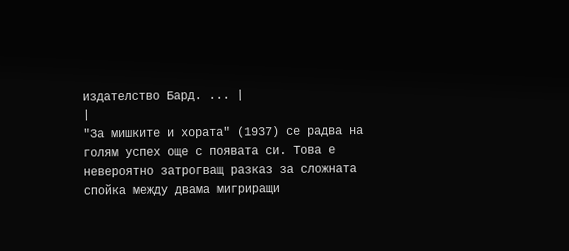издателство Бард. ... |
|
"За мишките и хората" (1937) се радва на голям успех още с появата си. Това е невероятно затрогващ разказ за сложната спойка между двама мигриращи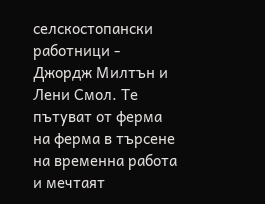селскостопански работници - Джордж Милтън и Лени Смол. Те пътуват от ферма на ферма в търсене на временна работа и мечтаят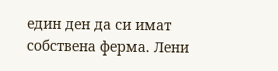един ден да си имат собствена ферма. Лени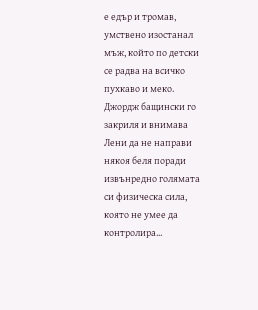е едър и тромав, умствено изостанал мъж, който по детски се радва на всичко пухкаво и меко. Джордж бащински го закриля и внимава Лени да не направи някоя беля поради извънредно голямата си физическа сила, която не умее да контролира...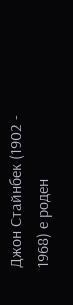Джон Стайнбек (1902 - 1968) е роден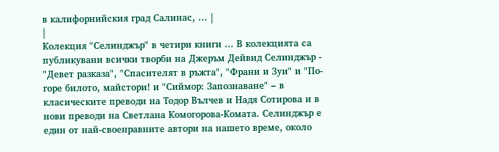в калифорнийския град Салинас, ... |
|
Колекция "Селинджър" в четири книги ... В колекцията са публикувани всички творби на Джеръм Дейвид Селинджър - "Девет разказа", "Спасителят в ръжта", "Франи и Зуи" и "По-горе билото, майстори! и "Сиймор: Запознаване" – в класическите преводи на Тодор Вълчев и Надя Сотирова и в нови преводи на Светлана Комогорова-Комата. Селинджър е един от най-своенравните автори на нашето време, около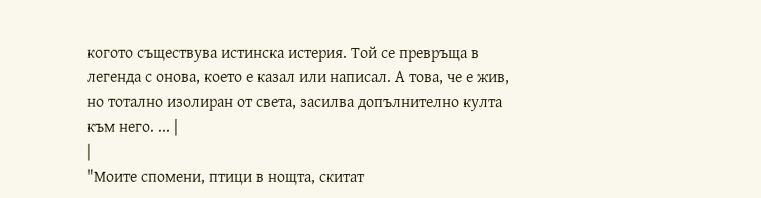когото съществува истинска истерия. Той се превръща в легенда с онова, което е казал или написал. А това, че е жив, но тотално изолиран от света, засилва допълнително култа към него. ... |
|
"Моите спомени, птици в нощта, скитат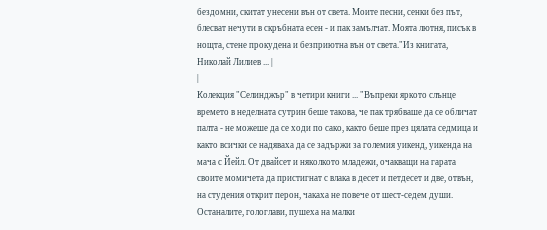бездомни, скитат унесени вън от света. Моите песни, сенки без път, блесват нечути в скръбната есен - и пак замълчат. Моята лютня, писък в нощта, стене прокудена и безприютна вън от света."Из книгата, Николай Лилиев ... |
|
Колекция "Селинджър" в четири книги ... "Въпреки яркото слънце времето в неделната сутрин беше такова, че пак трябваше да се обличат палта - не можеше да се ходи по сако, както беше през цялата седмица и както всички се надяваха да се задържи за големия уикенд, уикенда на мача с Йейл. От двайсет и няколкото младежи, очакващи на гарата своите момичета да пристигнат с влака в десет и петдесет и две, отвън, на студения открит перон, чакаха не повече от шест-седем души. Останалите, гологлави, пушеха на малки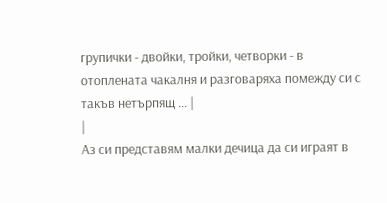групички - двойки, тройки, четворки - в отоплената чакалня и разговаряха помежду си с такъв нетърпящ ... |
|
Аз си представям малки дечица да си играят в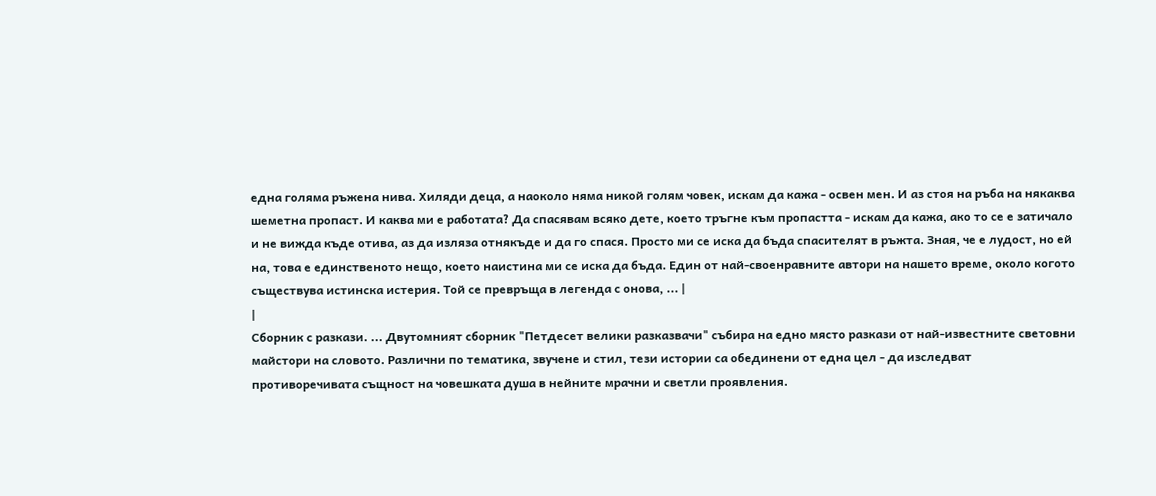една голяма ръжена нива. Хиляди деца, а наоколо няма никой голям човек, искам да кажа - освен мен. И аз стоя на ръба на някаква шеметна пропаст. И каква ми е работата? Да спасявам всяко дете, което тръгне към пропастта - искам да кажа, ако то се е затичало и не вижда къде отива, аз да изляза отнякъде и да го спася. Просто ми се иска да бъда спасителят в ръжта. Зная, че е лудост, но ей на, това е единственото нещо, което наистина ми се иска да бъда. Един от най-своенравните автори на нашето време, около когото съществува истинска истерия. Той се превръща в легенда с онова, ... |
|
Сборник с разкази. ... Двутомният сборник "Петдесет велики разказвачи" събира на едно място разкази от най-известните световни майстори на словото. Различни по тематика, звучене и стил, тези истории са обединени от една цел - да изследват противоречивата същност на човешката душа в нейните мрачни и светли проявления.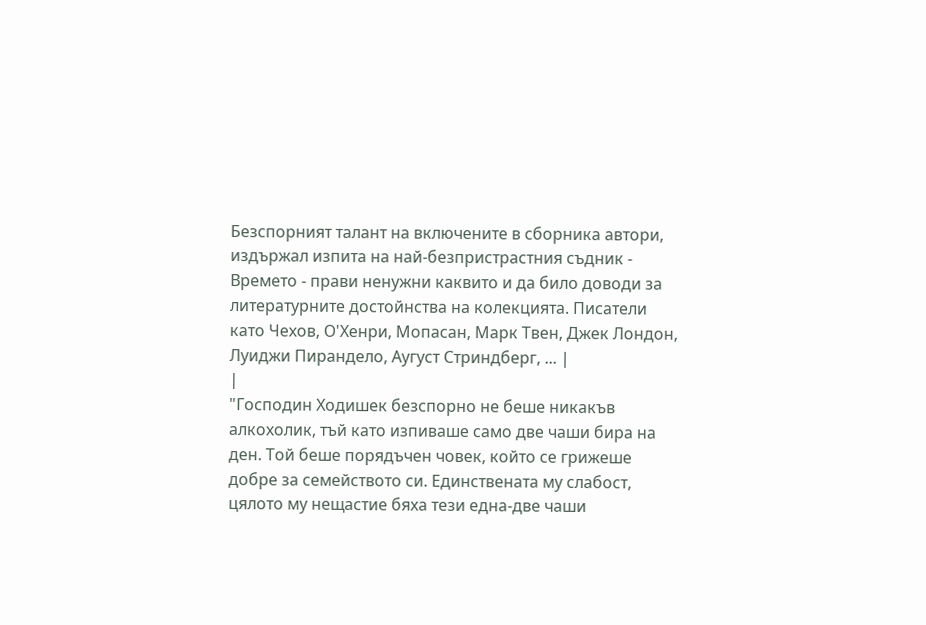Безспорният талант на включените в сборника автори, издържал изпита на най-безпристрастния съдник - Времето - прави ненужни каквито и да било доводи за литературните достойнства на колекцията. Писатели като Чехов, О'Хенри, Мопасан, Марк Твен, Джек Лондон, Луиджи Пирандело, Аугуст Стриндберг, ... |
|
"Господин Ходишек безспорно не беше никакъв алкохолик, тъй като изпиваше само две чаши бира на ден. Той беше порядъчен човек, който се грижеше добре за семейството си. Единствената му слабост, цялото му нещастие бяха тези една-две чаши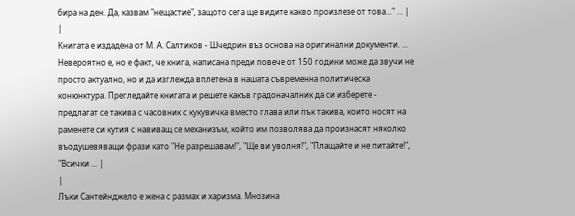бира на ден. Да, казвам "нещастие", защото сега ще видите какво произлезе от това..." ... |
|
Книгата е издадена от М. А. Салтиков - Шчедрин въз основа на оригинални документи. ... Невероятно е, но е факт, че книга, написана преди повече от 150 години може да звучи не просто актуално, но и да изглежда вплетена в нашата съвременна политическа конюнктура. Прегледайте книгата и решете какъв градоначалник да си изберете - предлагат се такива с часовник с кукувичка вместо глава или пък такива, които носят на раменете си кутия с навиващ се механизъм, който им позволява да произнасят няколко въодушевяващи фрази като "Не разрешавам!", "Ще ви уволня!", "Плащайте и не питайте!", "Всички ... |
|
Лъки Сантейнджело е жена с размах и харизма. Мнозина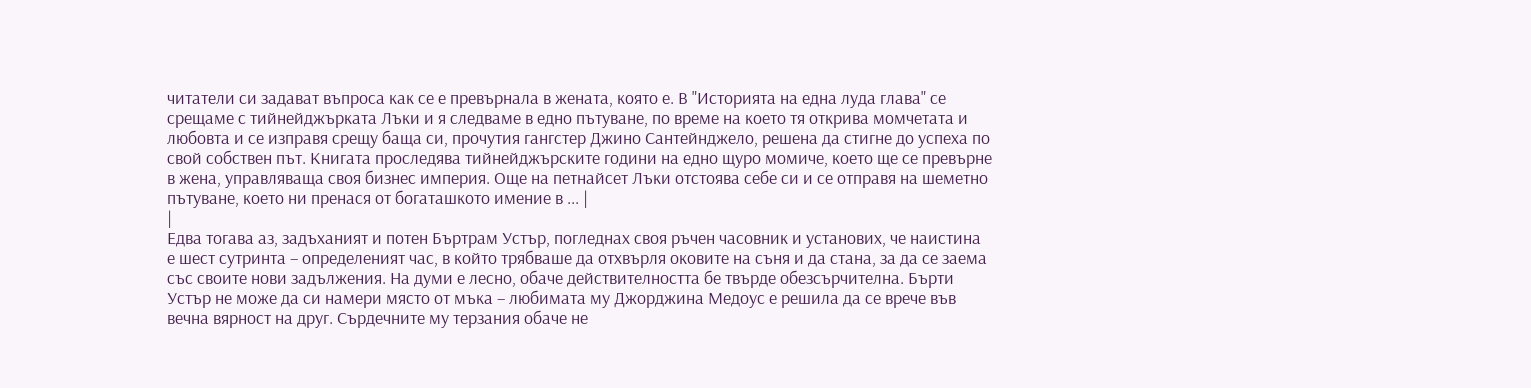читатели си задават въпроса как се е превърнала в жената, която е. В "Историята на една луда глава" се срещаме с тийнейджърката Лъки и я следваме в едно пътуване, по време на което тя открива момчетата и любовта и се изправя срещу баща си, прочутия гангстер Джино Сантейнджело, решена да стигне до успеха по свой собствен път. Книгата проследява тийнейджърските години на едно щуро момиче, което ще се превърне в жена, управляваща своя бизнес империя. Още на петнайсет Лъки отстоява себе си и се отправя на шеметно пътуване, което ни пренася от богаташкото имение в ... |
|
Едва тогава аз, задъханият и потен Бъртрам Устър, погледнах своя ръчен часовник и установих, че наистина е шест сутринта – определеният час, в който трябваше да отхвърля оковите на съня и да стана, за да се заема със своите нови задължения. На думи е лесно, обаче действителността бе твърде обезсърчителна. Бърти Устър не може да си намери място от мъка – любимата му Джорджина Медоус е решила да се врече във вечна вярност на друг. Сърдечните му терзания обаче не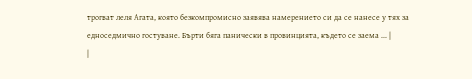трогват леля Агата, която безкомпромисно заявява намерението си да се нанесе у тях за едноседмично гостуване. Бърти бяга панически в провинцията, където се заема ... |
|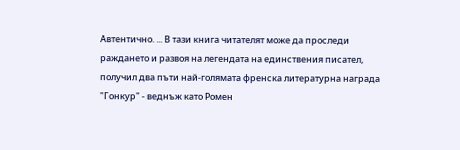Автентично. ... В тази книга читателят може да проследи раждането и развоя на легендата на единствения писател, получил два пъти най-голямата френска литературна награда "Гонкур" - веднъж като Ромен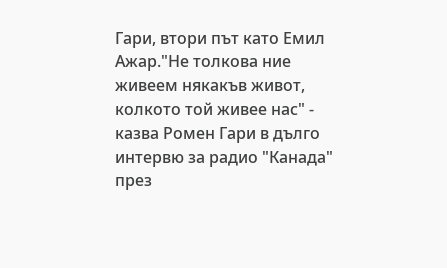Гари, втори път като Емил Ажар."Не толкова ние живеем някакъв живот, колкото той живее нас" - казва Ромен Гари в дълго интервю за радио "Канада" през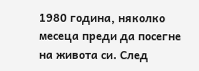1980 година, няколко месеца преди да посегне на живота си. След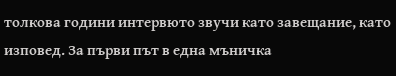толкова години интервюто звучи като завещание, като изповед. За първи път в една мъничка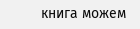книга можем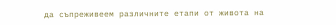да съпреживеем различните етапи от живота на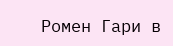Ромен Гари в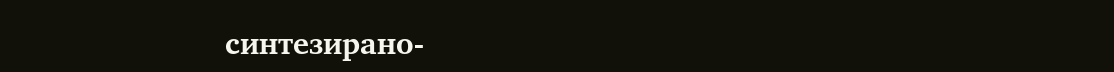синтезирано-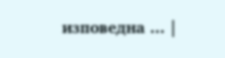изповедна ... |